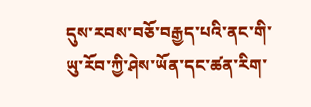དུས་རབས་བཅོ་བརྒྱད་པའི་ནང་གི་ཡུ་རོབ་ཀྱི་ཤེས་ཡོན་དང་ཚན་རིག་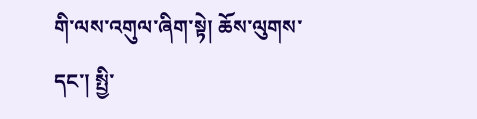གི་ལས་འགུལ་ཞིག་སྟེ། ཆོས་ལུགས་དང་། སྤྱི་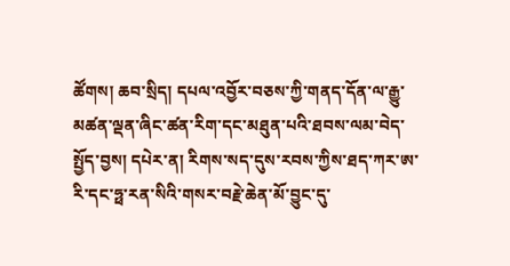ཚོགས། ཆབ་སྲིད། དཔལ་འབྱོར་བཅས་ཀྱི་གནད་དོན་ལ་རྒྱུ་མཚན་ལྡན་ཞིང་ཚན་རིག་དང་མཐུན་པའི་ཐབས་ལམ་བེད་སྤྱོད་བྱས། དཔེར་ན། རིགས་སད་དུས་རབས་ཀྱིས་ཐད་ཀར་ཨ་རི་དང་ཧྥ་རན་སིའི་གསར་བརྗེ་ཆེན་མོ་བྱུང་དུ་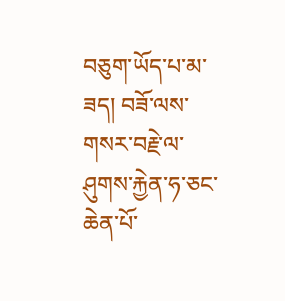བཅུག་ཡོད་པ་མ་ཟད། བཟོ་ལས་གསར་བརྗེ་ལ་ཤུགས་རྐྱེན་ཧ་ཅང་ཆེན་པོ་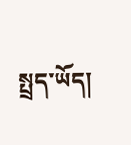སྤྲད་ཡོད།